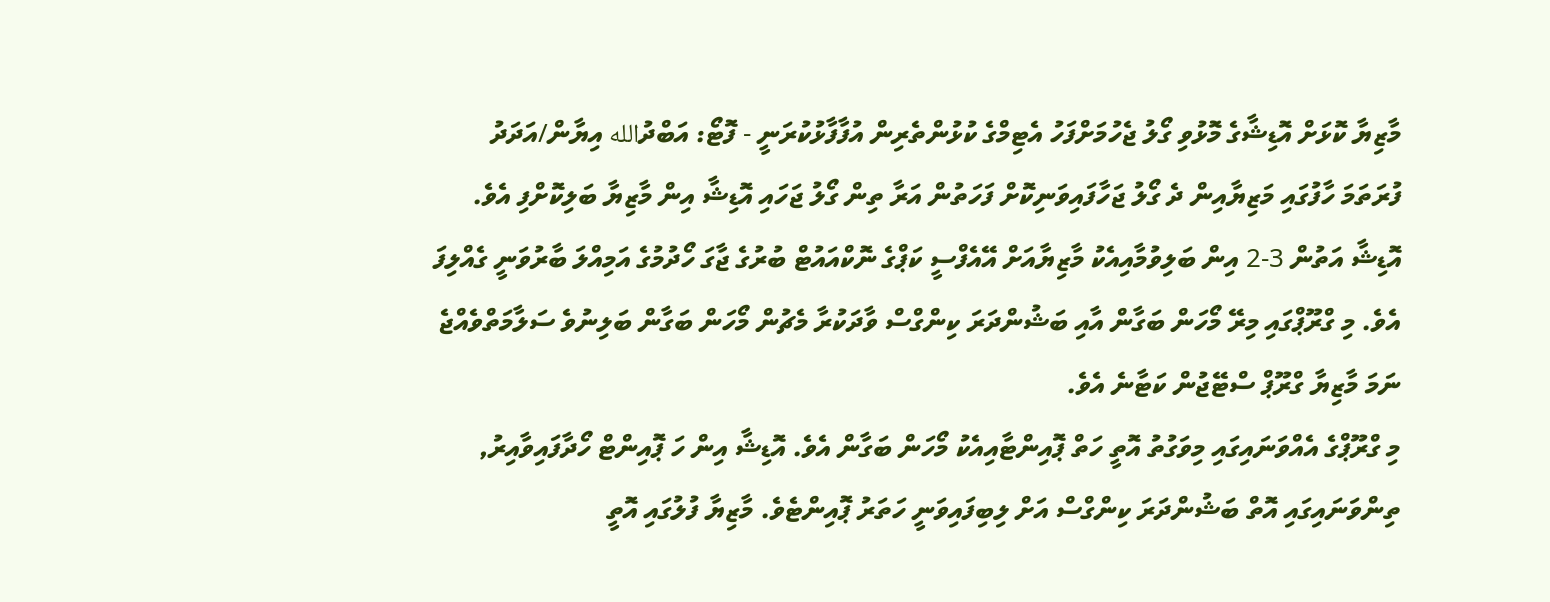މާޒިޔާ ކޮޅަށް އޮޑިޝާގެ މޮޅުވި ގޯލު ޖެހުމަށްފަހު އެޓިމްގެ ކުޅުންތެރިން އުފާފާޅުކުރަނީ - ފޮޓޯ: އަބްދުالله އިޔާން/އަދަދު
ފުރަތަމަ ހާފުގައި މަޒިޔާއިން ދެ ގޯލު ޖަހާފައިވަނިކޮށް ފަހަތުން އަރާ ތިން ގޯލު ޖަހައި އޮޑިޝާ އިން މާޒިޔާ ބަލިކޮށްފި އެވެ.
އޮޑިޝާ އަތުން 3-2 އިން ބަލިވުމާއިއެކު މާޒިޔާއަށް އޭއެފްސީ ކަޕްގެ ނޮކްއައުޓް ބުރުގެ ޖާގަ ހޯދުމުގެ އަމިއްލަ ބާރުވަނީ ގެއްލިފަ އެވެ. މި ގްރޫޕްގައި މިރޭ މޯހަން ބަގާން އާއި ބަޝުންދަރަ ކިންގްސް ވާދަކުރާ މެޗުން މޯހަން ބަގާން ބަލިނުވެ ސަލާމަތްވެއްޖެ ނަމަ މާޒިޔާ ގްރޫޕް ސްޓޭޖުން ކަޓާނެ އެވެ.
މި ގްރޫޕްގެ އެއްވަނައިގައި މިވަގުތު އޮތީ ހަތް ޕޮއިންޓާއިއެކު މޯހަން ބަގާން އެވެ. އޮޑިޝާ އިން ހަ ޕޮއިންޓް ހޯދާފައިވާއިރު, ތިންވަނައިގައި އޮތް ބަޝުންދަރަ ކިންގްސް އަށް ލިބިފައިވަނީ ހަތަރު ޕޮއިންޓެވެ. މާޒިޔާ ފުލުގައި އޮތީ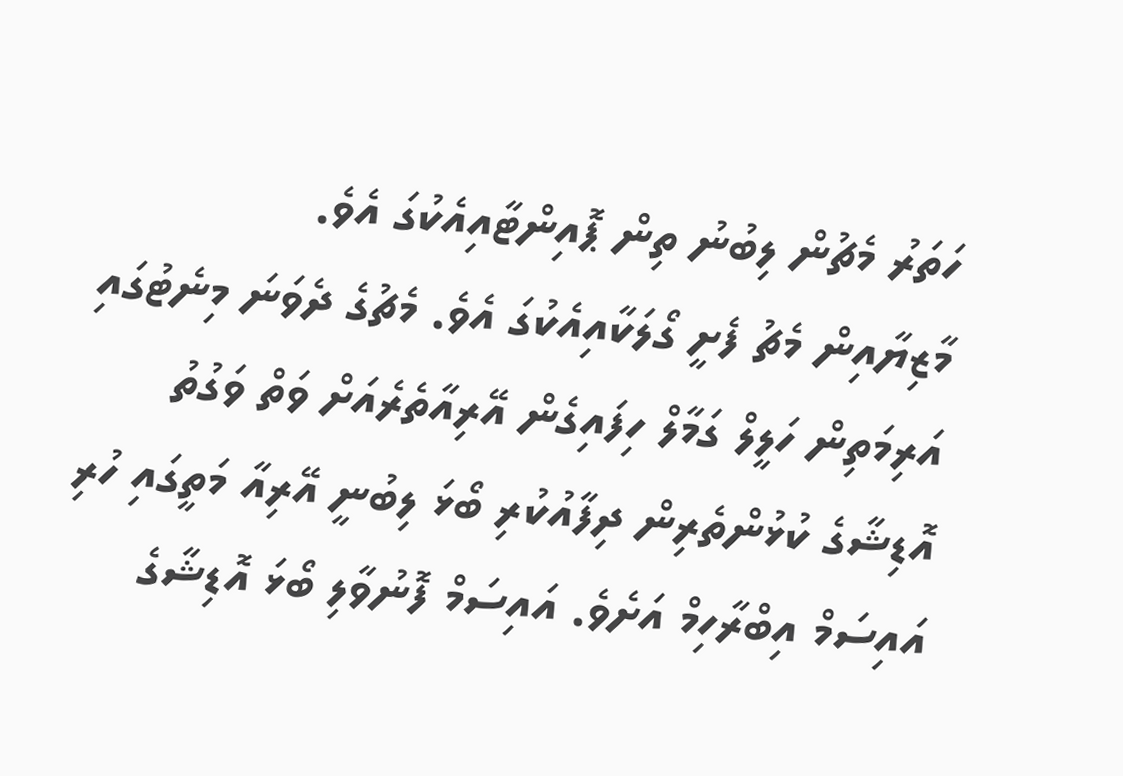ހަތަރު މެޗުން ލިބުނު ތިން ޕޮއިންޓާއިއެކުގަ އެވެ.
މާޒިޔާއިން މެޗު ފެށީ ގޯލަކާއިއެކުގަ އެވެ. މެޗުގެ ދެވަނަ މިނެޓުގައި އަރިމަތިން ހަލީލް ގަމާލް ހިފައިގެން އޭރިއާތެރެއަށް ވަތް ވަގުތު އޮޑިޝާގެ ކުޅުންތެރިން ދިފާއުކުރި ބޯޅަ ލިބުނީ އޭރިއާ މަތީގައި ހުރި އައިސަމް އިބްރާހިމް އަށެވެ. އައިސަމް ފޮނުވާލި ބޯޅަ އޮޑިޝާގެ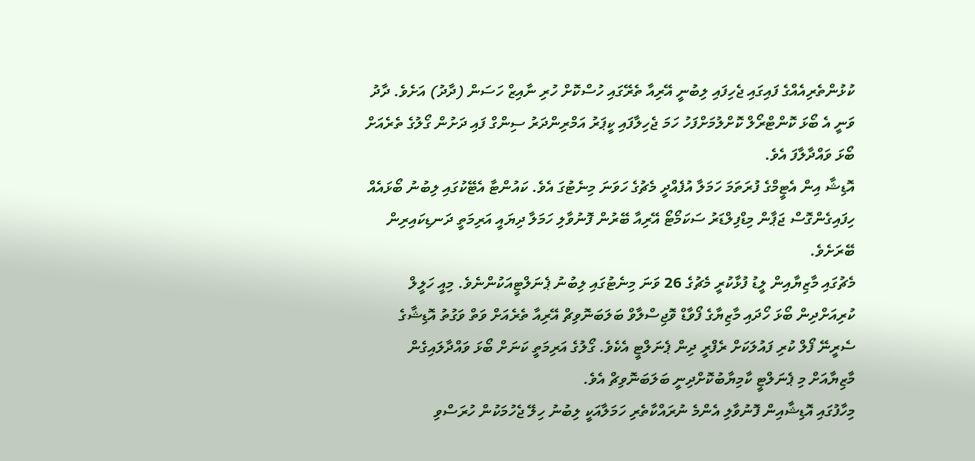ކުޅުންތެރިއެއްގެ ފައިގައި ޖެހިފައި ލިބުނީ އޭރިއާ ތެރޭގައި ހުސްކޮށް ހުރި ނާއިޒް ހަސަން (ދާދު) އަށެވެ. ދާދު ވަނީ އެ ބޯޅަ ކޮންޓްރޯލް ކޮށްލުމަށްފަހު ހަމަ ޖެހިލާފައި ކީޕަރު އަމްރިންދަރު ސިންގް ފައި ދަށުން ގޯލުގެ ތެރެއަށް ބޯޅަ ވައްދާލާފަ އެވެ.
އޮޑިޝާ އިން އެޓީމްގެ ފުރަތަމަ ހަމަލާ އުފެއްދީ މެޗުގެ ހަވަނަ މިނެޓުގަ އެވެ. ކައުންޓާ އެޓޭކުގައި ލިބުނު ބޯޅައެއް ހިފައިގެންގޮސް ޖަޕާން މިޑްފިލްޑަރު ސަކަމޯޓޯ އޭރިއާ ބޭރުން ފޮނުވާލި ހަމަލާ ދިޔައީ އަރިމަތީ ދަނޑިކައިރިން ބޭރަށެވެ.
މެޗުގައި މާޒިޔާއިން ލީޑު ފުޅާކުރީ މެޗުގެ 26 ވަނަ މިނެޓުގައި ލިބުނު ޕެނަލްޓީއަކުންނެވެ. މިއީ ހަލީލް ކުރިއަށްދިން ބޯޅަ ހޯދައި މާޒިޔާގެ ފޯވާޑް ވޮޖިސްލާވް ބަލަބަނޮވިޗް އޭރިއާ ތެރެއަށް ވަތް ވަގުތު އޮޑިޝާގެ ސެރީނޭ ފޯލް ކުރި ފައުލަކަށް ރެފްރީ ދިން ޕެނަލްޓީ އެކެވެ. ގޯލުގެ އަރިމަތީ ކަނަށް ބޯޅަ ވައްދާލައިގެން މާޒިޔާއަށް މި ޕެނަލްޓީ ކާމިޔާބުކޮށްދިނީ ބަލަބަނޮވިޗް އެވެ.
މިހާފުގައި އޮޑިޝާއިން ފޮނުވާލި އެންމެ ނުރައްކާތެރި ހަމަލާއަކީ ލިބުނު ހިލޭ ޖެހުމަކުން ހުރަސްވި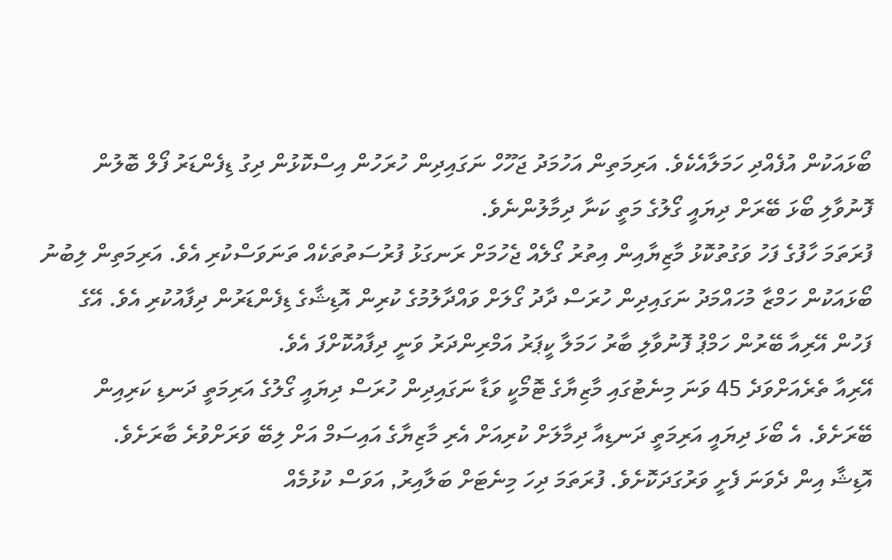ބޯޅައަކުން އުފެއްދި ހަމަލާއެކެވެ. އަރިމަތިން އަހުމަދު ޖަހޫހް ނަގައިދިން ހުރަހުން އިސްކޮޅުން ދިގު ޑިފެންޑަރު ފޯލް ބޮލުން ފޮނުވާލި ބޯޅަ ބޭރަށް ދިޔައީ ގޯލުގެ މަތީ ކަނާ ދިމާލުންނެވެ.
ފުރަތަމަ ހާފުގެ ފަހު ވަގުތުކޮޅު މާޒިޔާއިން އިތުރު ގޯލެއް ޖެހުމަށް ރަނގަޅު ފުރުސަތުތަކެއް ތަނަވަސްކުރި އެވެ. އަރިމަތިން ލިބުނު ބޯޅައަކުން ހަމްޒާ މުހައްމަދު ނަގައިދިން ހުރަސް ދާދު ގޯލަށް ވައްދާލުމުގެ ކުރިން އޮޑިޝާގެ ޑިފެންޑަރުން ދިފާއުކުރި އެވެ. އޭގެ ފަހުން އޭރިއާ ބޭރުން ހަމްޕު ފޮނުވާލި ބާރު ހަމަލާ ކީޕަރު އަމްރިންދަރު ވަނީ ދިފާއުކޮށްފަ އެވެ.
އޭރިއާ ތެރެއަށްވަދެ 45 ވަނަ މިނެޓުގައި މާޒިޔާގެ ޓޮމޯކީ ވަޑާ ނަގައިދިން ހުރަސް ދިޔައީ ގޯލުގެ އަރިމަތީ ދަނޑި ކަރިއިން ބޭރަށެވެ. އެ ބޯޅަ ދިޔައީ އަރިމަތީ ދަނޑިއާ ދިމާލަށް ކުރިއަށް އެރި މާޒިޔާގެ އައިސަމް އަށް ލިބޭ ވަރަށްވުރެ ބާރަށެވެ.
އޮޑިޝާ އިން ދެވަނަ ފެށީ ވަރުގަދަކޮށެވެ. ފުރަތަމަ ދިހަ މިނެޓަށް ބަލާއިރު, އަވަސް ކުޅުމެއް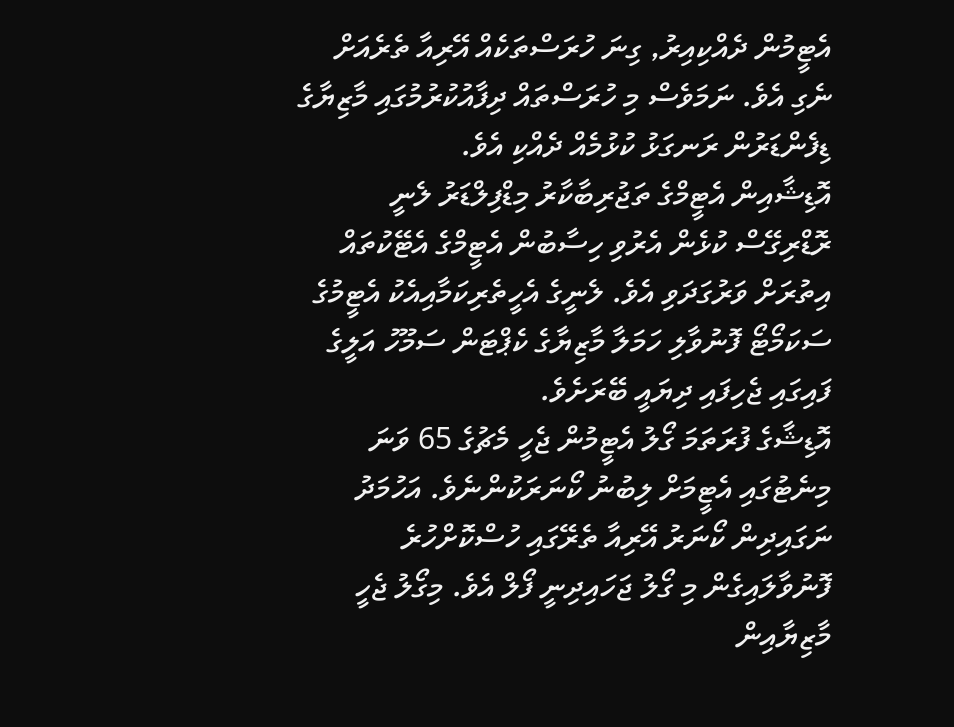އެޓީމުން ދެއްކިއިރު, ގިނަ ހުރަސްތަކެއް އޭރިއާ ތެރެއަށް ނެގި އެވެ. ނަމަވެސް މި ހުރަސްތައް ދިފާއުކުރުމުގައި މާޒިޔާގެ ޑިފެންޑަރުން ރަނގަޅު ކުޅުމެއް ދެއްކި އެވެ.
އޮޑިޝާއިން އެޓީމްގެ ތަޖުރިބާކާރު މިޑްފިލްޑަރު ލެނީ ރޮޑްރިގޭސް ކުޅެން އެރުވި ހިސާބުން އެޓީމްގެ އެޓޭކުތައް އިތުރަށް ވަރުގަދަވި އެވެ. ލެނީގެ އެހީތެރިކަމާއިއެކު އެޓީމުގެ ސަކަމޯޓޯ ފޮނުވާލި ހަމަލާ މާޒިޔާގެ ކެޕްޓަން ސަމޫހު އަލީގެ ފައިގައި ޖެހިފައި ދިޔައީ ބޭރަށެވެ.
އޮޑިޝާގެ ފުރަތަމަ ގޯލު އެޓީމުން ޖެހީ މެޗުގެ 65 ވަނަ މިނެޓުގައި އެޓީމަށް ލިބުނު ކޯނަރަކުންނެވެ. އަހުމަދު ނަގައިދިން ކޯނަރު އޭރިއާ ތެރޭގައި ހުސްކޮށްހުރެ ފޮނުވާލައިގެން މި ގޯލު ޖަހައިދިނީ ފޯލް އެވެ. މިގޯލު ޖެހީ މާޒިޔާއިން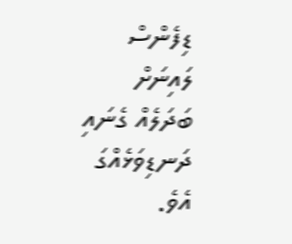ޑިފެންސް ލައިނަށް ބަދަލެއް ގެނައި ދަނޑިވަޅެއްގަ އެވެ.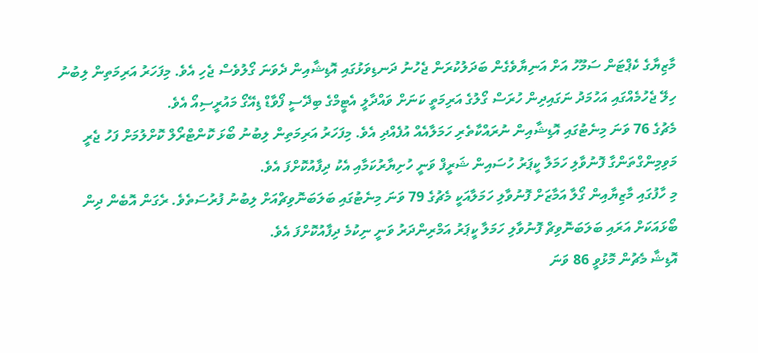މާޒިޔާގެ ކެޕްޓަން ސަމޫހު އަށް އަނިޔާވެގެން ބަދަލުކުރަން ޖެހުނު ދަނޑިވަޅުގައި އޮޑިޝާއިން ދެވަނަ ގޯލުވެސް ޖެހި އެވެ. މިފަހަރު އަރިމަތިން ލިބުނު ހިލޭ ޖެހުމެއްގައި އަހުމަދު ނަގައިދިން ހުރަސް ގޯލުގެ އަރިމަތީ ކަނަށް ވައްދާލީ އެޓީމްގެ ބިދޭސީ ފޯވާޑް ޑިއޭގޯ މައުރީސިއޯ އެވެ.
މެޗުގެ 76 ވަނަ މިނެޓުގައި އޮޑިޝާއިން ނުރައްކާތެރި ހަމަލާއެއް އުފެއްދި އެވެ. މިފަހަރު އަރިމަތިން ލިބުނު ބޯޅަ ކޮންޓްރޯލް ކޮށްލުމަށް ފަހު ޖެރީ މަވިމިންގްތަންގާ ފޮނުވާލި ހަމަލާ ކީޕަރު ހުސައިން ޝަރީފް ވަނީ ހުށިޔާރުކަމާއި އެކު ދިފާއުކޮށްފަ އެވެ.
މި ހާފުގައި މާޒިޔާއިން ގޯލާ އަމާޒަށް ފޮނުވާލި ހަމަލާއަކީ މެޗުގެ 79 ވަނަ މިނެޓުގައި ބަލަބަނޮވިޗްއަށް ލިބުނު ފުރުސަތެވެ. ރެގަން އޮބެން ދިން ބޯޅައަކަށް އަރައި ބަލަބަނޮވިޗް ފޮނުވާލި ހަމަލާ ކީޕަރު އަމްރިންދަރު ވަނީ ނިކުމެ ދިފާއުކޮށްފަ އެވެ.
އޮޑިޝާ މެޗުން މޮޅުވީ 86 ވަނަ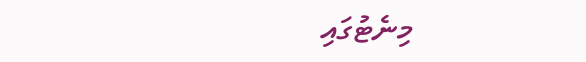މިނެޓުގައި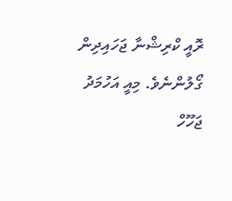ރޮއީ ކްރިޝްނާ ޖަހައިދިން ގޯލުންނެވެ. މިއީ އަހުމަދު ޖަހޫހް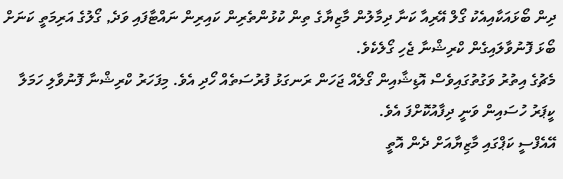ދިން ބޯޅައަކާއިއެކު ގޯލް އޭރިއާ ކަނާ ދިމާލުން މާޒިޔާގެ ތިން ކުޅުންތެރިން ކައިރިން ނައްޓާފައި ވަދެ, ގޯލުގެ އަރިމަތީ ކަނަށް ބޯޅަ ފޮނުވާލައިގެން ކްރިޝްނާ ޖެހި ގޯލެކެވެ.
މެޗުގެ އިތުރު ވަގުތުގައިވެސް އޮޑިޝާއިން ގޯލެއް ޖަހަން ރަނގަޅު ފުރުސަތެއް ހޯދި އެވެ. މިފަހަރު ކްރިޝްނާ ފޮނުވާލި ހަމަލާ ކީޕަރު ހުސައިން ވަނީ ދިފާއުކޮށްފަ އެވެ.
އޭއެފްސީ ކަޕްގައި މާޒިޔާއަށް ދެން އޮތީ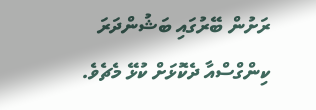ރަށުން ބޭރުގައި ބަޝުންދަރަ ކިންގްސްއާ ދެކޮޅަށް ކުޅޭ މެޗެވެ.